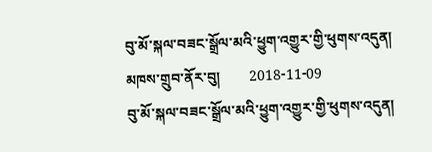བུ་མོ་སྐལ་བཟང་སྒྲོལ་མའི་ཕྱུག་འགྱུར་གྱི་ཕུགས་འདུན།
མཁས་གྲུབ་ནོར་བུ།        2018-11-09
བུ་མོ་སྐལ་བཟང་སྒྲོལ་མའི་ཕྱུག་འགྱུར་གྱི་ཕུགས་འདུན།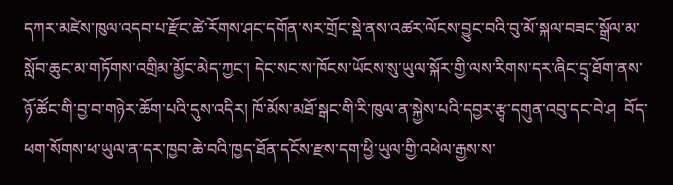དཀར་མཛེས་ཁུལ་འདབ་པ་རྫོང་ཚེ་རོགས་ཤང་དགོན་སར་གྲོང་སྡེ་ནས་འཚར་ལོངས་བྱུང་བའི་བུ་མོ་སྐལ་བཟང་སྒྲོལ་མ་སློབ་ཆུང་མ་གཏོགས་འགྲིམ་མྱོང་མེད་ཀྱང་། དེང་སང་ས་ཁོངས་ཡོངས་སུ་ཡུལ་སྐོར་གྱི་ལས་རིགས་དར་ཞིང་དྲྭ་ཐོག་ནས་ཉོ་ཚོང་གི་བྱ་བ་གཉེར་ཆོག་པའི་དུས་འདིར། ཁོ་མོས་མཐོ་སྒང་གི་རི་ཁུལ་ན་སྐྱེས་པའི་དབྱར་རྩྭ་དགུན་འབུ་དང་བེ་ཤ  བོད་ཕག་སོགས་ཕ་ཡུལ་ན་དར་ཁྱབ་ཆེ་བའི་ཁྱད་ཐོན་དངོས་རྫས་དག་ཕྱི་ཡུལ་གྱི་འཕེལ་རྒྱས་ས་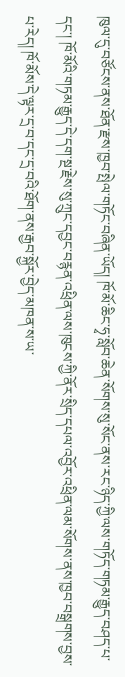ཁུལ་དུ་བཙོངས་ནས་ཐོན་རྫས་ཁྱབ་སྤེལ་གཏོང་བཞིན་ཡོད། ཁོ་མོ་ཆིང་ཧྭ་སློབ་ཆེན་སོགས་སུ་སོང་ནས་རང་ཉིད་ཀྱི་ལས་གཏོད་གཏམ་རྒྱུད་བཤད་པ་དང་། ཁོ་མོའི་གཏམ་རྒྱུད་དེ་དག་སྔ་རྗེས་སུ་ཀྲུང་དབྱང་བརྙན་འཕྲིན་ལས་ཁུངས་ཀྱི་ནོར་སྲིད་དཔལ་འབྱོར་འཕྲིན་ལམ་སོགས་ནས་ཁྱབ་བསྒྲགས་བྱས་པ་རེད། ཁོ་མོས་དེ་ལྟར་དྲ་བ་དང་དྲ་བའི་ཐོག་ནས་རྒྱབ་སྐྱོར་བྱེད་མཁན་ས་ཡ་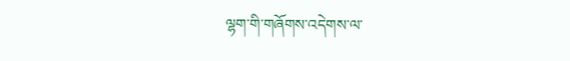ལྷག་གི་གཞོགས་འདེགས་ལ་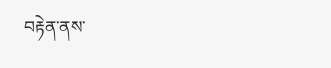བརྟེན་ནས་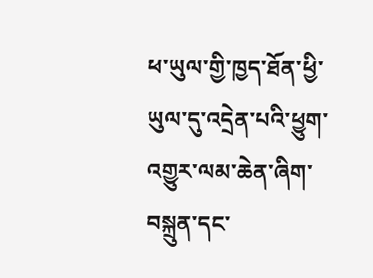ཕ་ཡུལ་གྱི་ཁྱད་ཐོན་ཕྱི་ཡུལ་དུ་འདྲེན་པའི་ཕྱུག་འགྱུར་ལམ་ཆེན་ཞིག་བསྐྲུན་དང་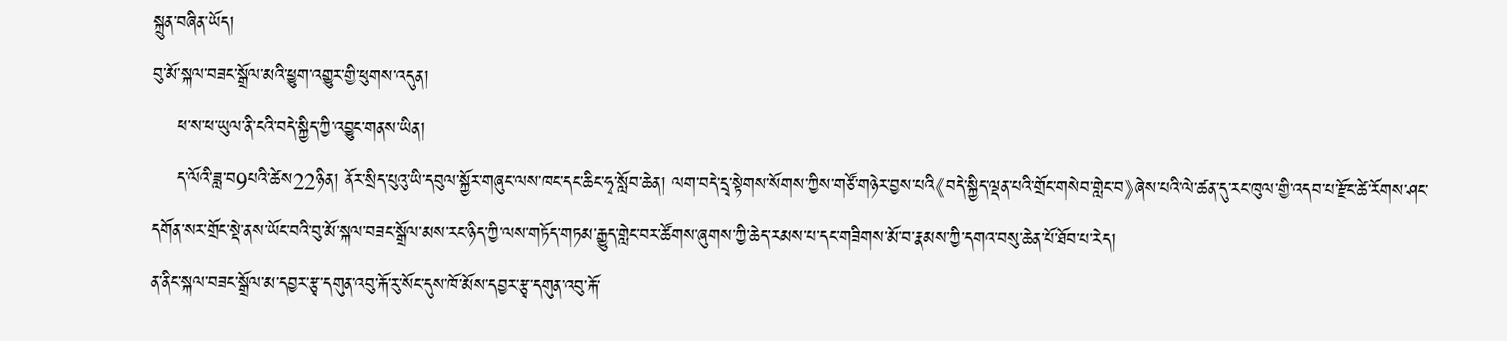སྐྲུན་བཞིན་ཡོད།
བུ་མོ་སྐལ་བཟང་སྒྲོལ་མའི་ཕྱུག་འགྱུར་གྱི་ཕུགས་འདུན།
    ཕ་ས་ཕ་ཡུལ་ནི་ངའི་བདེ་སྐྱིད་ཀྱི་འབྱུང་གནས་ཡིན།
    ད་ལོའི་ཟླ་བ9པའི་ཚེས22ཉིན། ནོར་སྲིད་པུའུ་ཡི་དབུལ་སྐྱོར་གཞུང་ལས་ཁང་དང་ཆིང་ཧྭ་སློབ་ཆེན། ལག་བདེ་དྲྭ་སྟེགས་སོགས་ཀྱིས་གཙོ་གཉེར་བྱས་པའི《བདེ་སྐྱིད་ལྡན་པའི་གྲོང་གསེབ་གླེང་བ》ཞེས་པའི་ལེ་ཚན་དུ་རང་ཁུལ་གྱི་འདབ་པ་རྫོང་ཚེ་རོགས་ཤང་དགོན་སར་གྲོང་སྡེ་ནས་ཡོང་བའི་བུ་མོ་སྐལ་བཟང་སྒྲོལ་མས་རང་ཉིད་ཀྱི་ལས་གཏོད་གཏམ་རྒྱུད་གླེང་བར་ཚོགས་ཞུགས་ཀྱི་ཆེད་རམས་པ་དང་གཟིགས་མོ་བ་རྣམས་ཀྱི་དགའ་བསུ་ཆེན་པོ་ཐོབ་པ་རེད།
ན་ནིང་སྐལ་བཟང་སྒྲོལ་མ་དབྱར་རྩྭ་དགུན་འབུ་རྐོ་རུ་སོང་དུས་ཁོ་མོས་དབྱར་རྩྭ་དགུན་འབུ་རྐོ་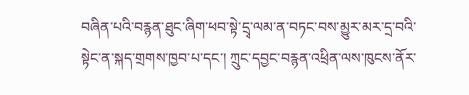བཞིན་པའི་བརྙན་ཐུང་ཞིག་ཕབ་སྟེ་དྲྭ་ལམ་ན་བཏང་བས་མྱུར་མར་དྲ་བའི་སྟེང་ན་སྐད་གྲགས་ཁྱབ་པ་དང་། ཀྲུང་དབྱང་བརྙན་འཕྲིན་ལས་ཁུངས་ནོར་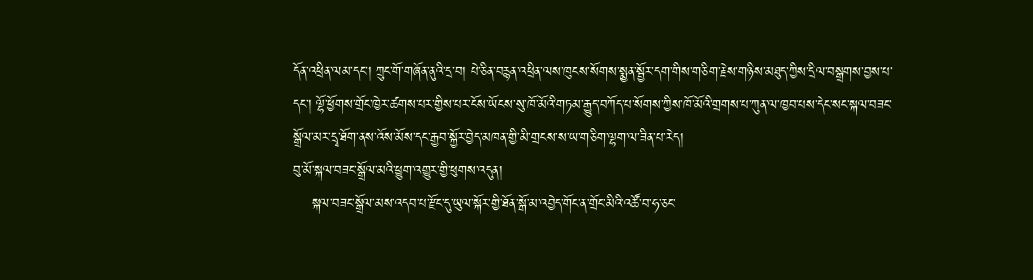དོན་འཕྲིན་ལམ་དང་། ཀྲུང་གོ་གཞོན་ནུའི་དྲ་བ། པེ་ཅིན་བརྙན་འཕྲིན་ལས་ཁུངས་སོགས་སྨྱན་སྦྱོར་དག་གིས་གཅིག་རྗེས་གཉིས་མཐུད་ཀྱིས་དྲིལ་བསྒྲགས་བྱས་པ་དང་། ལྷོ་ཕྱོགས་གྲོང་ཁྱེར་ཚགས་པར་གྱིས་པར་ངོས་ཡོངས་སུ་ཁོ་མོའི་གཏམ་རྒྱུད་བཀོད་པ་སོགས་ཀྱིས་ཁོ་མོའི་གྲགས་པ་ཀུན་ལ་ཁྱབ་པས་དེང་སང་སྐལ་བཟང་སྒྲོལ་མར་དྲྭ་ཐོག་ནས་འོས་མོས་དང་རྒྱབ་སྐྱོར་བྱེད་མཁན་གྱི་མི་གྲངས་ས་ཡ་གཅིག་ལྷག་ལ་ཟིན་པ་རེད།
བུ་མོ་སྐལ་བཟང་སྒྲོལ་མའི་ཕྱུག་འགྱུར་གྱི་ཕུགས་འདུན།
    སྐལ་བཟང་སྒྲོལ་མས་འདབ་པ་རྫོང་དུ་ཡུལ་སྐོར་གྱི་ཐོན་སྒོ་མ་འབྱེད་གོང་ན་གྲོང་མིའི་འཚོ་བ་ཧ་ཅང་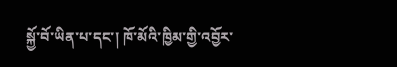སྐྱོ་བོ་ཡིན་པ་དང་། ཁོ་མོའི་ཁྱིམ་གྱི་འབྱོར་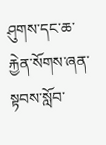ཤུགས་དང་ཆ་རྐྱེན་སོགས་ཞན་སྟབས་སློབ་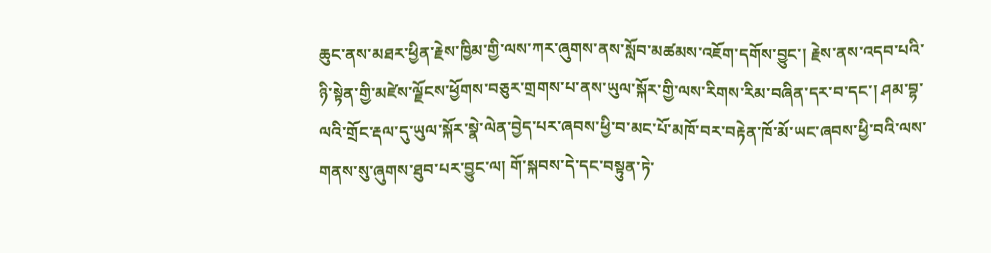ཆུང་ནས་མཐར་ཕྱིན་རྗེས་ཁྱིམ་གྱི་ལས་ཀར་ཞུགས་ནས་སློབ་མཚམས་འཇོག་དགོས་བྱུང་། རྗེས་ནས་འདབ་པའི་ཉི་སྟེན་གྱི་མཛེས་ལྗོངས་ཕྱོགས་བཅུར་གྲགས་པ་ནས་ཡུལ་སྐོར་གྱི་ལས་རིགས་རིམ་བཞིན་དར་བ་དང་། ཤམ་བྷ་ལའི་གྲོང་རྡལ་དུ་ཡུལ་སྐོར་སྣེ་ལེན་བྱེད་པར་ཞབས་ཕྱི་བ་མང་པོ་མཁོ་བར་བརྟེན་ཁོ་མོ་ཡང་ཞབས་ཕྱི་བའི་ལས་གནས་སུ་ཞུགས་ཐུབ་པར་བྱུང་ལ། གོ་སྐབས་དེ་དང་བསྟུན་ཏེ་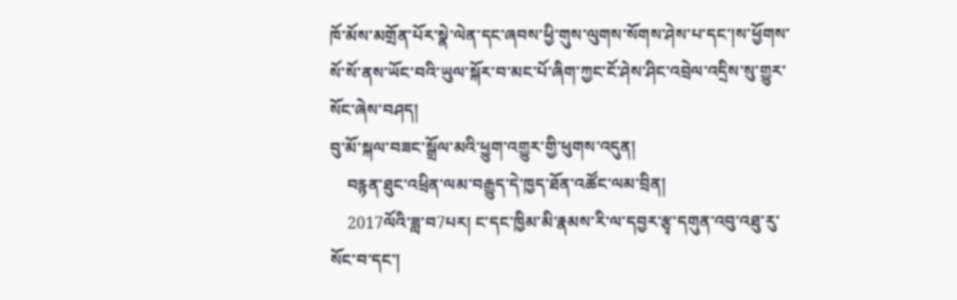ཁོ་མོས་མགྲོན་པོར་སྣེ་ལེན་དང་ཞབས་ཕྱི་གུས་ལུགས་སོགས་ཤེས་པ་དང་།ས་ཕྱོགས་སོ་སོ་ནས་ཡོང་བའི་ཡུལ་སྐོར་བ་མང་པོ་ཞིག་ཀྱང་ངོ་ཤེས་ཤིང་འབྲེལ་འདྲིས་སུ་གྱུར་སོང་ཞེས་བཤད།
བུ་མོ་སྐལ་བཟང་སྒྲོལ་མའི་ཕྱུག་འགྱུར་གྱི་ཕུགས་འདུན།
    བརྙན་ཐུང་འཕྲིན་ལམ་བརྒྱུད་དེ་ཁྱད་ཐོན་འཚོང་ལམ་བྲིན།
    2017ལོའི་ཟླ་བ7པར། ང་དང་ཁྱིམ་མི་རྣམས་རི་ལ་དབྱར་རྩྭ་དགུན་འབུ་འཐུ་རུ་སོང་བ་དང་།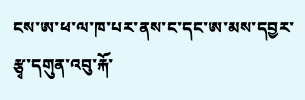ངས་ཨ་ཕ་ལ་ཁ་པར་ནས་ང་དང་ཨ་མས་དབྱར་རྩྭ་དགུན་འབུ་རྐོ་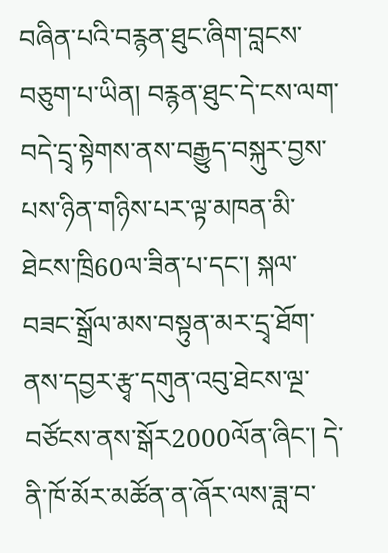བཞིན་པའི་བརྙན་ཐུང་ཞིག་བླངས་བཅུག་པ་ཡིན། བརྙན་ཐུང་དེ་ངས་ལག་བདེ་དྲྭ་སྟེགས་ནས་བརྒྱུད་བསྐུར་བྱས་པས་ཉིན་གཉིས་པར་ལྟ་མཁན་མི་ཐེངས་ཁྲི60ལ་ཟིན་པ་དང་། སྐལ་བཟང་སྒྲོལ་མས་བསྟུན་མར་དྲྭ་ཐོག་ནས་དབྱར་རྩྭ་དགུན་འབུ་ཐེངས་ལྔ་བཙོངས་ནས་སྒོར2000ལོན་ཞིང་། དེ་ནི་ཁོ་མོར་མཚོན་ན་ཞོར་ལས་ཟླ་བ་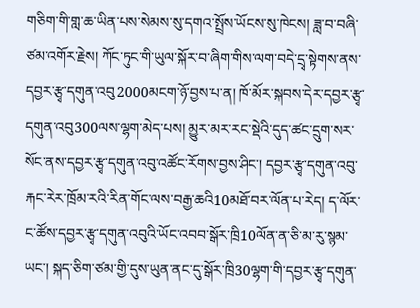གཅིག་གི་གླ་ཆ་ཡིན་པས་སེམས་སུ་དགའ་སྤྲོས་ཡོངས་སུ་ཁེངས། ཟླ་བ་བཞི་ཙམ་འགོར་རྗེས། ཀོང་ཏུང་གི་ཡུལ་སྐོར་བ་ཞིག་གིས་ལག་བདེ་དྲྭ་སྟེགས་ནས་དབྱར་རྩྭ་དགུན་འབུ2000མངག་ཉོ་བྱས་པ་ན། ཁོ་མོར་སྐབས་དེར་དབྱར་རྩྭ་དགུན་འབུ300ལས་ལྷག་མེད་པས། མྱུར་མར་རང་སྡེའི་དུད་ཚང་དྲུག་སར་སོང་ནས་དབྱར་རྩྭ་དགུན་འབུ་འཚོང་རོགས་བྱས་ཤིང་། དབྱར་རྩྭ་དགུན་འབུ་རྐང་རེར་ཁྲོམ་རའི་རིན་གོང་ལས་བརྒྱ་ཆའི10མཐོ་བར་ལོན་པ་རེད། ད་ལོར་ང་ཚོས་དབྱར་རྩྭ་དགུན་འབུའི་ཡོང་འབབ་སྒོར་ཁྲི10ལོན་ན་ཅི་མ་རུ་སྙམ་ཡང་། སྐད་ཅིག་ཙམ་གྱི་དུས་ཡུན་ནང་དུ་སྒོར་ཁྲི30ལྷག་གི་དབྱར་རྩྭ་དགུན་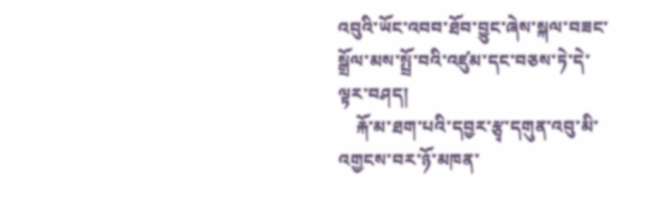འབུའི་ཡོང་འབབ་ཐོབ་བྱུང་ཞེས་སྐལ་བཟང་སྒྲོལ་མས་སྤྲོ་བའི་འཛུམ་དང་བཅས་ཏེ་དེ་ལྟར་བཤད།
    རྐོ་མ་ཐག་པའི་དབྱར་རྩྭ་དགུན་འབུ་མི་འགྱངས་བར་ཉོ་མཁན་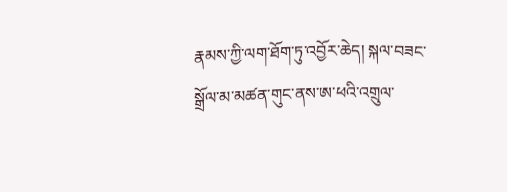རྣམས་ཀྱི་ལག་ཐོག་ཏུ་འབྱོར་ཆེད། སྐལ་བཟང་སྒྲོལ་མ་མཚན་གུང་ནས་ཨ་ཕའི་འགྲུལ་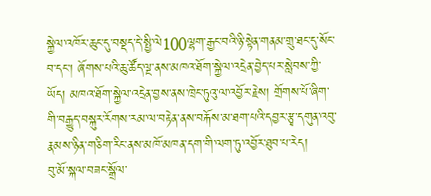སྐྱེལ་འཁོར་ཆུང་དུ་བསྡད་དེ་སྤྱི་ལེ100ལྷག་རྒྱང་བའི་ཉི་སྟེན་གནམ་གྲུ་ཐང་དུ་སོང་བ་དང་། ཞོགས་པའི་ཆུ་ཚོད་ལྔ་ནས་མཁའ་ཐོག་སྐྱེལ་འདྲེན་བྱེད་པར་སླེབས་ཀྱི་ཡོད། མཁའ་ཐོག་སྐྱེལ་འདྲེན་བྱས་ནས་ཁྲེང་ཏུའུ་ལ་འབྱོར་རྗེས། གྲོགས་པོ་ཞིག་གི་བརྒྱུད་བསྐུར་རོགས་རམ་ལ་བརྟེན་ནས་བརྐོས་མ་ཐག་པའི་དབྱར་རྩྭ་དགུན་འབུ་རྣམས་ཉིན་གཅིག་རིང་ནས་མཁོ་མཁན་དག་གི་ལག་ཏུ་འབྱོར་ཐུབ་པ་རེད།
བུ་མོ་སྐལ་བཟང་སྒྲོལ་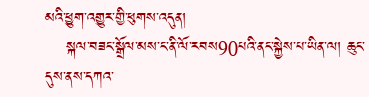མའི་ཕྱུག་འགྱུར་གྱི་ཕུགས་འདུན།
    སྐལ་བཟང་སྒྲོལ་མས་ང་ནི་ལོ་རབས90པའི་ནང་སྐྱེས་པ་ཡིན་ལ། ཆུང་དུས་ནས་དཀའ་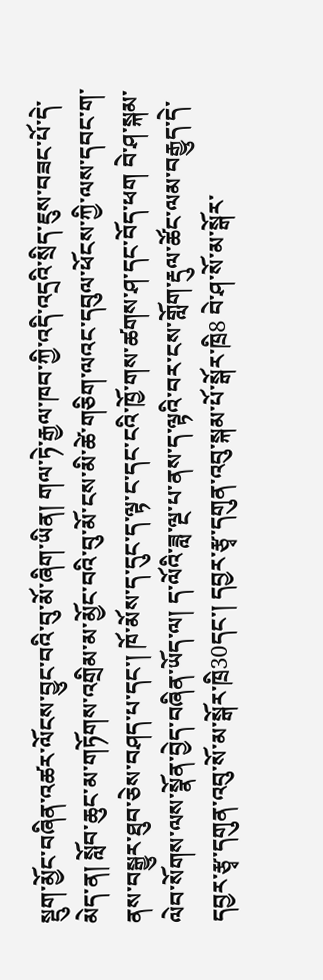སྡུག་མྱོང་བཞིན་འཚར་ལོངས་བྱུང་བའི་བུ་མོ་ཞིག་ཡིན། གལ་ཏེ་རྒྱལ་ཁབ་ཀྱི་འདི་འདྲའི་སྲིད་ཇུས་བཟང་པོ་དེ་མེད་ན། སློབ་ཆུང་མ་གཏོགས་འགྲིམ་མ་མྱོང་བའི་བུ་མོ་ངས་མི་ཚེ་གཅིག་ལའང་དབུལ་ཕོངས་ཀྱི་ལས་དབང་ག་ནས་བསྒྱུར་ཐུབ་ཅེས་བཤད་པ་དང་། ཁོ་མོས་ད་དུང་ད་ལྟ་ང་དང་ངའི་ཁྱོ་གས་ཚགས་ཤ་དང་བོད་ཕག བེ་ཤ་སྐམ་ལེབ་སོགས་ལས་སྣོན་བྱེད་བཞིན་ཡོད་ལ། ད་ལོའི་ཟླ་ལྔ་པ་ནས་ད་ལྟའི་བར་ངས་གློག་རྡུལ་ཚོང་ལམ་བརྒྱུད་དེ་དབྱར་རྩྭ་དགུན་འབུ་སོ་མ་སྒོར་ཁྲི30དང་། དབྱར་རྩྭ་དགུན་འབུ་སྐམ་པོ་སྒོར་ཁྲི8 བེ་ཤ་སོ་མ་སྒོར་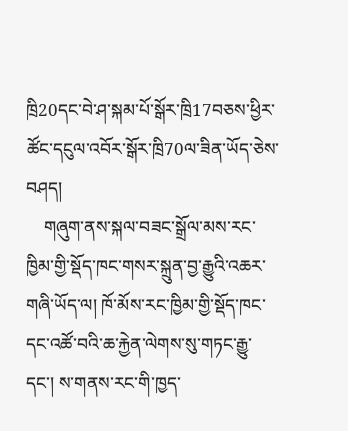ཁྲི20དང་བེ་ཤ་སྐམ་པོ་སྒོར་ཁྲི17བཅས་ཕྱིར་ཚོང་དངུལ་འབོར་སྒོར་ཁྲི70ལ་ཟིན་ཡོད་ཅེས་བཤད།
    གཞུག་ནས་སྐལ་བཟང་སྒྲོལ་མས་རང་ཁྱིམ་གྱི་སྡོད་ཁང་གསར་སྐྲུན་བྱ་རྒྱུའི་འཆར་གཞི་ཡོད་ལ། ཁོ་མོས་རང་ཁྱིམ་གྱི་སྡོད་ཁང་དང་འཚོ་བའི་ཆ་རྐྱེན་ལེགས་སུ་གཏང་རྒྱུ་དང་། ས་གནས་རང་གི་ཁྱད་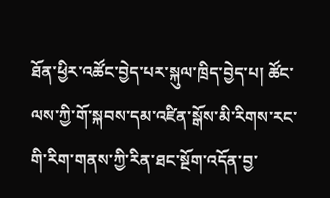ཐོན་ཕྱིར་འཚོང་བྱེད་པར་སྐུལ་ཁྲིད་བྱེད་པ། ཚོང་ལས་ཀྱི་གོ་སྐབས་དམ་འཛིན་སྒོས་མི་རིགས་རང་གི་རིག་གནས་ཀྱི་རིན་ཐང་སྔོག་འདོན་བྱ་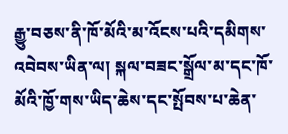རྒྱུ་བཅས་ནི་ཁོ་མོའི་མ་འོངས་པའི་དམིགས་འབེབས་ཡིན་ལ། སྐལ་བཟང་སྒྲོལ་མ་དང་ཁོ་མོའི་ཁྱོ་གས་ཡིད་ཆེས་དང་སྤོབས་པ་ཆེན་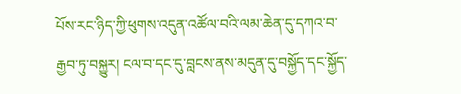པོས་རང་ཉིད་ཀྱི་ཕུགས་འདུན་འཚོལ་བའི་ལམ་ཆེན་དུ་དཀའ་བ་རྒྱབ་ཏུ་བསྐྱུར། ངལ་བ་དང་དུ་བླངས་ནས་མདུན་དུ་བསྐྱོད་དང་སྐྱོད་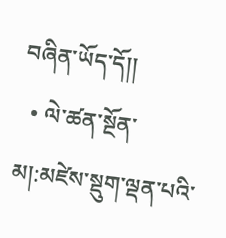བཞིན་ཡོད་དོ།།
  • ལེ་ཚན་སྔོན་མ།:མཛེས་སྡུག་ལྡན་པའི་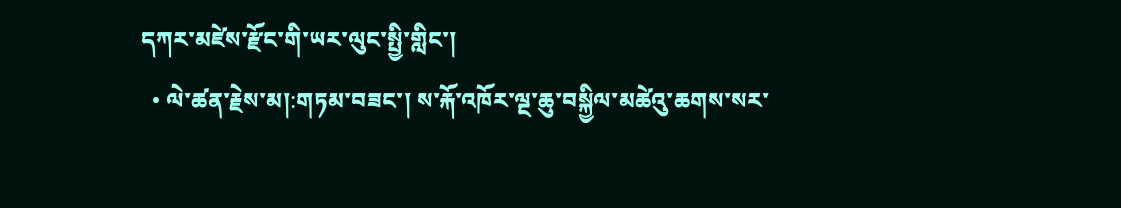དཀར་མཛེས་རྫོང་གི་ཡར་ལུང་སྤྱི་གླིང་།
  • ལེ་ཚན་རྗེས་མ།:གཏམ་བཟང་། ས་རྐོ་འཁོར་ལྔ་ཆུ་བསྐྱིལ་མཚེའུ་ཆགས་སར་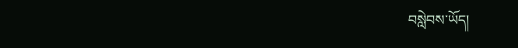བསླེབས་ཡོད།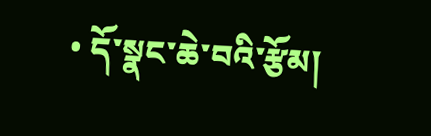• དོ་སྣང་ཆེ་བའི་རྩོམ།